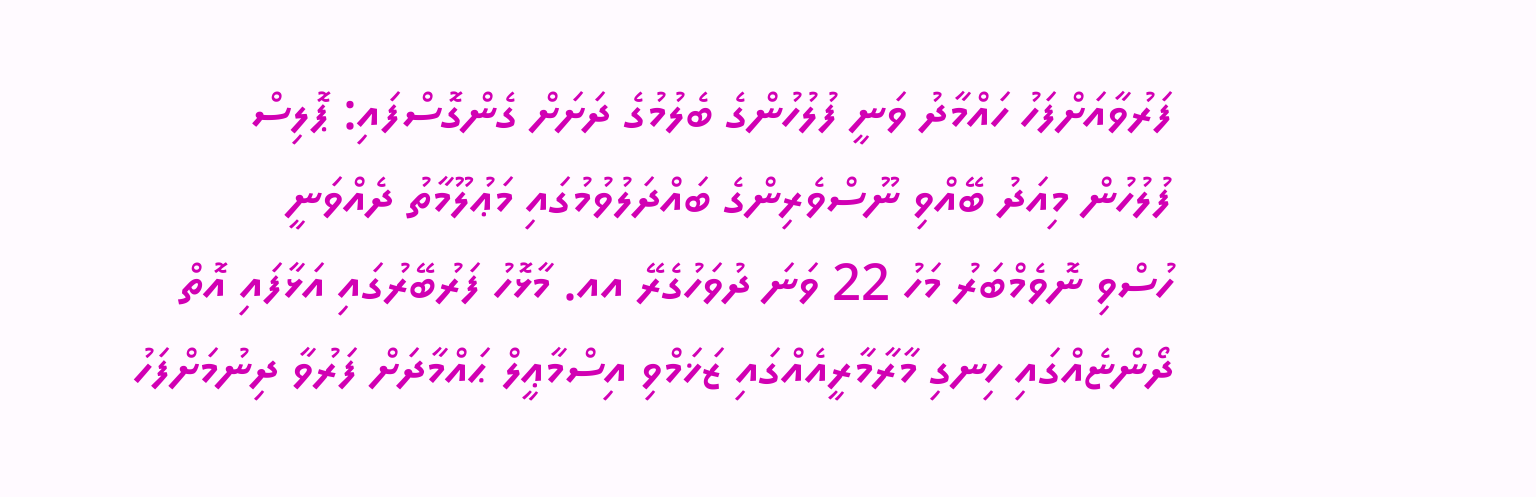ފަރުވާއަށްފަހު ހައްމާދު ވަނީ ފުލުހުންގެ ބެލުމުގެ ދަށަށް ގެންގޮސްފައި: ޕޮލިސް
ފުލުހުން މިއަދު ބޭއްވި ނޫސްވެރިންގެ ބައްދަލުވުމުގައި މަޢުލޫމާތު ދެއްވަނީ
ހުސްވި ނޮވެމްބަރު މަހު 22 ވަނަ ދުވަހުގެރޭ އއ. މާޅޮހު ފަރުބޭރުގައި އަޅާފައި އޮތް ދޯންޏެއްގައި ހިނގި މާރާމާރީއެއްގައި ޒަޚަމްވި އިސްމާޢީލް ޙައްމާދަށް ފަރުވާ ދިނުމަށްފަހު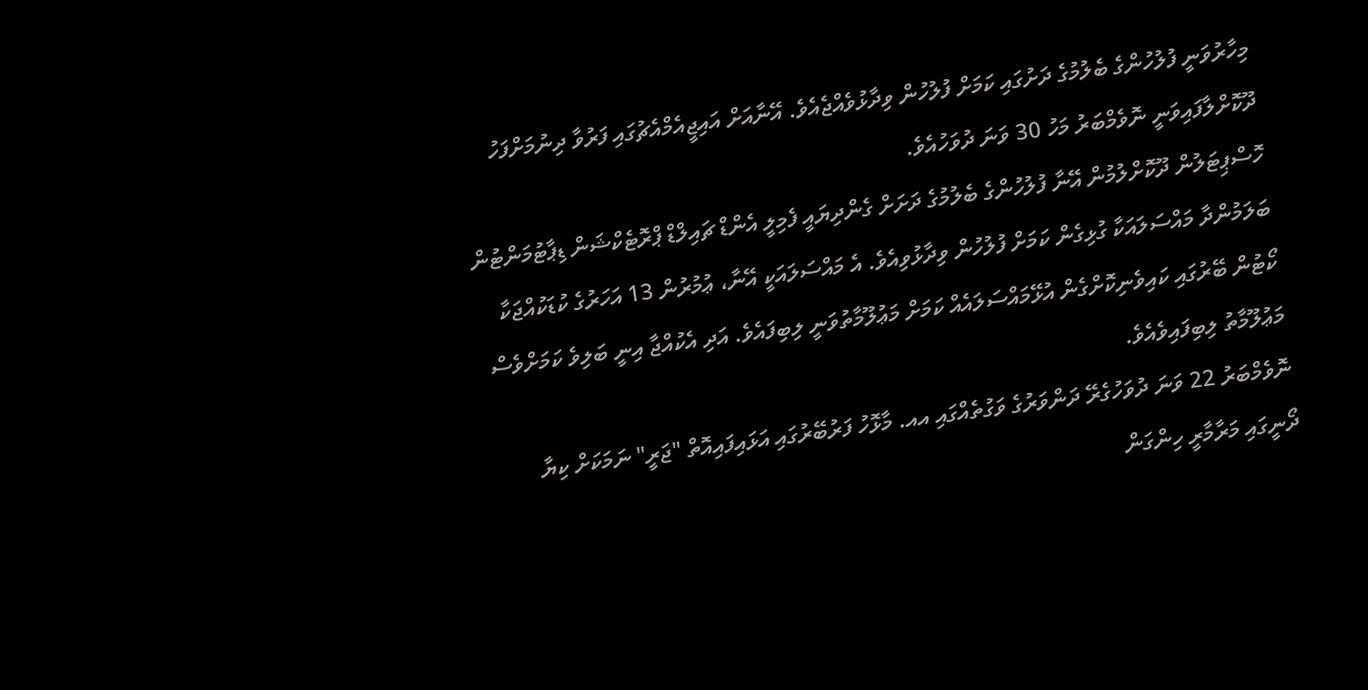މިހާރުވަނީ ފުލުހުންގެ ބެލުމުގެ ދަށުގައި ކަމަށް ފުލުހުން ވިދާޅުވެއްޖެއެވެ. އޭނާއަށް އައިޖީއެމްއެޗުގައި ފަރުވާ ދިނުމަށްފަހު ދޫކޮށްލާފައިވަނީ ނޮވެމްބަރު މަހު 30 ވަނަ ދުވަހުއެވެ.
ހޮސްޕިޓަލުން ދޫކޮށްލުމުން އޭނާ ފުލުހުންގެ ބެލުމުގެ ދަށަށް ގެންދިޔައީ ފެމިލީ އެންޑް ޗައިލްޑް ޕްރޮޓެކްޝަން ޑިޕާޓުމަންޓުން ބަލަމުންދާ މައްސަލައަކާ ގުޅިގެން ކަމަށް ފުލުހުން ވިދާޅުވިއެވެ. އެ މައްސަލައަކީ އޭނާ، ޢުމުރުން 13 އަހަރުގެ ކުޑަކުއްޖަކާ ކޯޓުން ބޭރުގައި ކައިވެނިކޮށްގެން އުޅޭމައްސަލައެއް ކަމަށް މަޢުލޫމާތުވަނީ ލިބިފައެވެ. އަދި އެކުއްޖާ އިނީ ބަލިވެ ކަމަށްވެސް މަޢުލޫމާތު ލިބިފައިވެއެވެ.
ނޮވެމްބަރު 22 ވަނަ ދުވަހުގެރޭ ދަންވަރުގެ ވަގުތެއްގައި އއ. މާޅޮހު ފަރުބޭރުގައި އަޅައިފައިއޮތް "ޖަރީ" ނަމަކަށް ކިޔާ ދޯނީގައި މަރާމާރީ ހިންގަން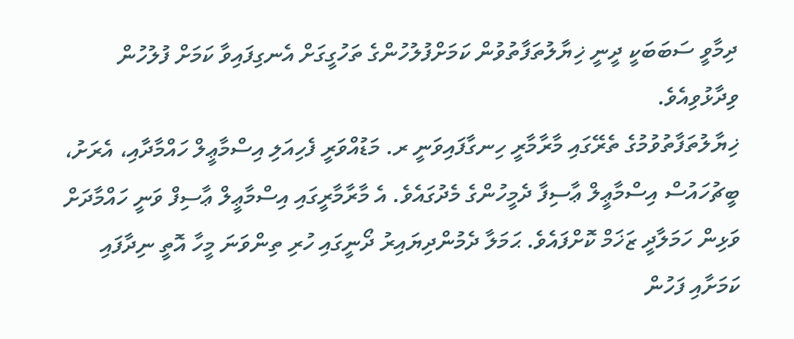ދިމާވީ ސަބަބަކީ ދީނީ ޚިޔާލުތަފާތުވުން ކަމަށްފުލުހުންގެ ތަހުގީގަށް އެނގިފައިވާ ކަމަށް ފުލުހުން ވިދާޅުވިއެވެ.
ޚިޔާލުތަފާތުވުމުގެ ތެރޭގައި މާރާމާރީ ހިނގާފައިވަނީ ރ. މަޑުއްވަރީ ފެހިއަލި އިސްމާޢީލް ހައްމާދާއި، އެރަށު، ބީޗުހައުސް އިސްމާޢީލް ޢާސިފާ ދެމީހުންގެ މެދުގައެވެ. އެ މާރާމާރީގައި އިސްމާޢީލް ޢާސިފް ވަނީ ހައްމާދަށް ވަޅިން ހަމަލާދީ ޒަޚަމް ކޮށްފައެވެ. ޙަމަލާ ދެމުންދިޔައިރު ދޯނީގައި ހުރި ތިންވަނަ މީހާ އޮތީ ނިދާފައި ކަމަށާއި ފަހުން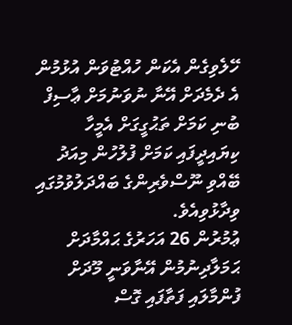ހޭލެވިގެން އެކަން ހުއްޓުވަން އުޅުމުން އެ ދެމެދަށް އޭނާ ނުވަނުމަށް ޢާސިފް ބުނި ކަމަށް ތަޙުގީގަށް އެމީހާ ކިޔައިދީފައި ކަމަށް ފުލުހުން މިއަދު ބޭއްވި ނޫސްވެރިންގެ ބައްދަލުވުމުގައި ވިދާޅުވިއެވެ.
ޢުމުރުން 26 އަހަރުގެ ޙައްމާދަށް ޙަމަލާދިނުމުން އޭނާވަނީ މޫދަށް ފުންމާލައި ފަތާފައި ގޮސް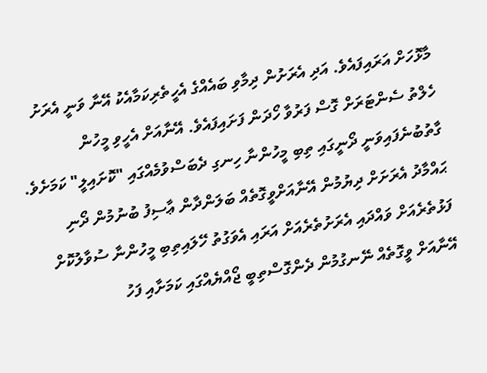މާޅޮހަށް އަރައިފައެވެ. އަދި އެރަށުން ދިމާވި ބައެއްގެ އެހީތެރިކަމާއެކު އޭނާ ވަނީ އެރަށު ހެލްތު ސެންޓަރަށް ގޮސް ފަރުވާ ހޯދަން ފަށައިފައެވެ. އޭނާއަށް އެހީވި މީހުން ގާތުބުނެފައިވަނީ ދޯނީގައި ތިބި މީހުންނާ ހިނގި ދެބަސްވުމެއްގައި "ކޮށައިލީ" ކަމަށެވެ. ޙައްމާދު އެރަށަށް ދިޔުމުން އޭނާއަށްވީގޮތެއް ބަލަންދާން ޢާސިފު ބުނުމުން ދޯނި ފަޅުތެރެއަށް ވައްދައި އެރަށުތެރެއަށް އަރައި އެވަގުތު ހޭލައިތިބި މީހުންނާ ސުވާލުކޮށް އޭނާއަށް ވީގޮތެއް ނޭނގުމުން ދެންގޮސްތިބީ ޖޯއްޔެއްގައި ކަމަށާއި ފަހު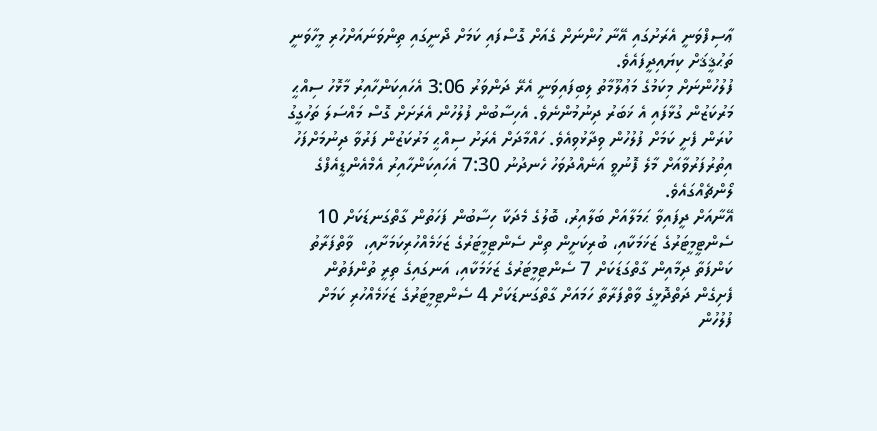ޢާސިފްވަނީ އެރަށުގައި އޭނާ ހުންނަށް ގެއަށް ގޮސްފައި ކަމަށް ދޯނީގައި ތިންވަނައަށްހުރި މީހާވަނީ ތަޙުޤީޤަށް ކިޔައިދީފައެވެ.
ފުލުހުންނަށް މިކަމުގެ މަޢުލޫމާތު ލިބިފައިވަނީ އެރޭ ދަންވަރު 3:06 އެހައިކަންހާއިރު މާޅޮހު ސިއްޙީ މަރުކަޒުން ގުޅާފައި އެ ޚަބަރު ދިނުމުންނެވެ. އެހިސާބުން ފުލުހުން އެރަށަށް ގޮސް މައްސަލަ ތަހުގީގު ކުރަން ފެށީ ކަމަށް ފުލުހުން ވިދާޅުވިއެވެ. ހައްމާދަށް އެރަށު ސިއްޙީ މަރުކަޒުން ފަރުވާ ދިނުމަށްފަހު އިތުރުފަރުވާއަށް މާލެ ފޮނުވީ އަނެއްދުވަހު ހެނދުނު 7:30 އެހައިކަންހާއިރު އެމްއެންޑީއެފްގެ ލޯންޗެއްގައެވެ.
އޭނާއަށް ދީފައިވާ ޙަމަލާއަށް ބަލާއިރު، ބޮލުގެ މެދަކާ ހިސާބުން ފަހަތުން ގާތްގަނޑަކަށް 10 ސެންޓީމީޓަރުގެ ޒަޚަމަކާއި، ބުރިކަށީން ތިން ސެންޓިމީޓަރުގެ ޒަޚަމެއްހުރިކަމަށާއި،  ވާތްފަރާތު ކަންފަތާ ދިމާއިން ގާތްގަޑަކަށް 7 ސެންޓިމީޓަރުގެ ޒަޚަމަކާއި، އަނގައިގެ ތިރީ ތުންފަތުން ފެށިގެން ދަތްދޮޅީގެ ވާތްފަރާތާ ހަމައަށް ގާތްގަނޑަކަށް 4 ސެންޓިމީޓަރުގެ ޒަޚަމެއްހުރި ކަމަށް ފުލުހުން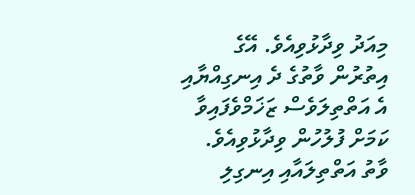މިއަދު ވިދާޅުވިއެވެ. އޭގެ އިތުރުން ވާތުގެ ދެ އިނގިއްޔާއި އެ އަތްތިލަވެސް ޒަޚަމްވެފައިވާ ކަމަށް ފުލުހުން ވިދާޅުވިއެވެ.  ވާތު އަތްތިލައާއި އިނގިލި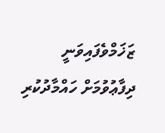ޒަޚަމްވެފައިވަނީ ދިފާޢުވުމަށް ހައްމާދުކުރި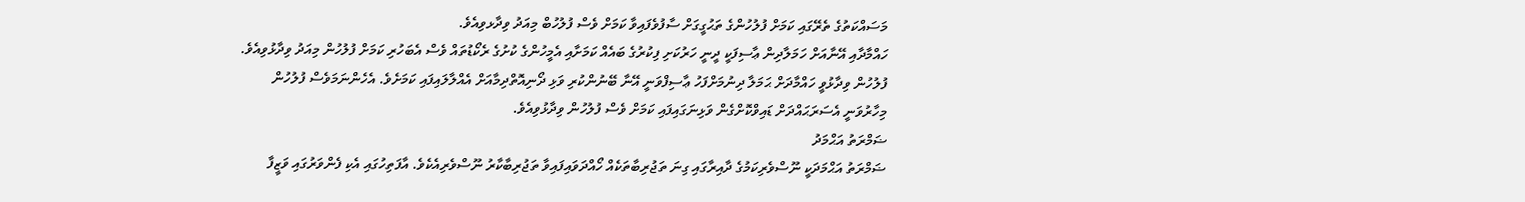މަސައްކަތުގެ ތެރޭގައި ކަމަށް ފުލުހުންގެ ތަޙުގީގަށް ސާފުވެފައިވާ ކަމަށް ވެސް ފުލުހުބް މިއަދު ވިދާޅވިއެވެ.
ހައްމާދާއި އޭނާއަށް ހަމަލާދިން ޢާސިފަކީ ދީނީ ހަރުކަށި ފިކުރުގެ ބައެއް ކަމަށާއި އެމީހުންގެ ކުށުގެ ރެކޯޑުތައް ވެސް އެބަހުރި ކަމަށް ފުލުހުން މިއަދު ވިދާޅުވިއެވެ. ފުލުހުން ވިދާޅުވީ ހައްމާދަށް ޙަމަލާ ދިނުމަށްފަހު ޢާސިފްވަނީ އޭނާ ބޭނުންކުރި ވަޅި ދޯނިއޮތްދިމާއަށް އެއްލާލައިފައި ކަމަށެވެ. އެހެންނަމަވެސް ފުލުހުން މިހާރުވަނީ އެސަރަޙައްދަށް ޑައިވްކޮށްގެން ވަޅިނަގައިފައި ކަމަށް ވެސް ފުލުހުން ވިދާޅުވިއެވެ.
ޟަމްރަތު އަޙްމަދު
ޟަމްރަތު އަޙްމަދަކީ ނޫސްވެރިކަމުގެ ދާއިރާގައި ގިނަ ތަޖުރިބާތަކެއް ހޯއްދަވައިފައިވާ ތަޖުރިބާކާރު ނޫސްވެރިއެކެވެ. އާފަތިހުގައި އެކި ފެންވަރުގައި ވަޒީފާ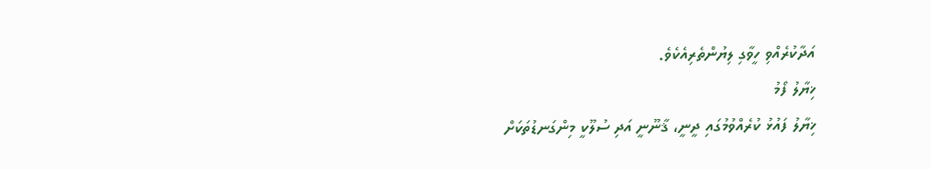އަދާކުރެއްވި ހީވާގި ލިޔުންތެރިއެކެވެ.
ޚިޔާލު ފޯމު
ޚިޔާލު ފައުޅު ކުރެއްވުމުގައި ދީނީ، ޤާނޫނީ އަދި ސުލޫކީ މިންގަނޑުތަކަށް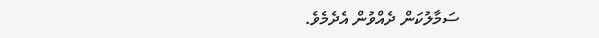ސަމާލުކަން ދެއްވުން އެދެމެވެ.